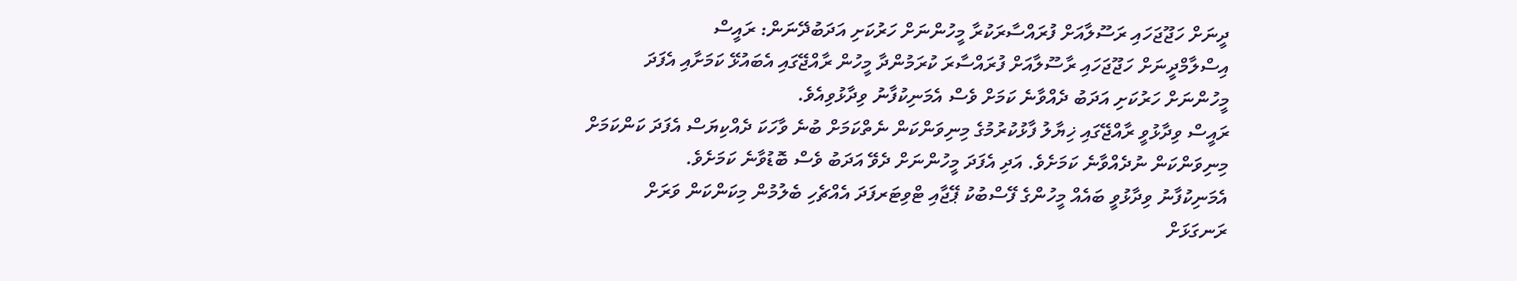ދީނަށް ހަޖޫޖަހައި ރަސޫލާއަށް ފުރައްސާރަކުރާ މީހުންނަށް ހަރުކަށި އަދަބުދޭނަން: ރައީސް
އިސްލާމްދީނަށް ހަޖޫޖަހައި ރާސޫލާއަށް ފުރައްސާރަ ކުރަމުންދާ މީހުން ރާއްޖޭގައި އެބައުޅޭ ކަމަށާއި އެފަދަ މީހުންނަށް ހަރުކަށި އަދަބު ދެއްވާނެ ކަމަށް ވެސް އެމަނިކުފާނު ވިދާޅުވިއެވެ.
ރައީސް ވިދާޅުވީ ރާއްޖޭގައި ޚިޔާލު ފާޅުކުރުމުގެ މިނިވަންކަން ނެތްކަމަށް ބުނެ ވާހަކަ ދެއްކިޔަސް އެފަދަ ކަންކަމަށް މިނިވަންކަން ނުދެއްވާނެ ކަމަށެވެ. އަދި އެފަދަ މީހުންނަށް ދެވޭ އަދަބު ވެސް ބޮޑުވާނެ ކަމަށެވެ.
އެމަނިކުފާނު ވިދާޅުވީ ބައެއް މީހުންގެ ފޭސްބުކު ޕޭޖާއި ޓްވިޓަރފަދަ އެއްޗެހި ބެލުމުން މިކަންކަން ވަރަށް ރަނގަޅަށް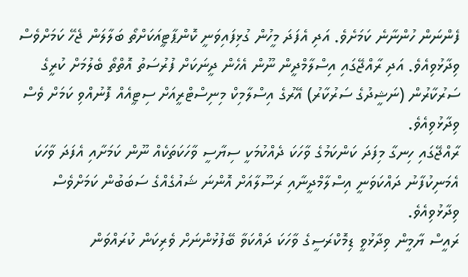ފެންނަން ހުންނާނެ ކަމަށެވެ. އަދި އެފަދަ މީހުން ގުޅިފައިވަނީ ކޮންޕާޓީއަކަށްތޯ ބަލާލަން ޖެހޭ ކަމަށްވެސް ވިދާޅުވިއެވެ. އަދި ރާއްޖޭގައި އިސްލާމްދީން ނޫން އެހެން ދީނަކަށް ފުރުސަތު އޮތްތޯ ބެލުމަށް ކުރީގެ ސަރުކާރުން (ނަޝީދުގެ ސަރުކާރު) އޭރުގެ އިސްލާމިކް މިނިސްޓްރީއަށް ސިޓީއެއް ފޮނުއްވި ކަމަށް ވެސް ވިދާޅުވިއެވެ.
ރާއްޖޭގައި ހިނގާ މިފަދަ ކަންކަމުގެ ވާހަކަ ދެއްކުމަކީ ސިޔާސީ ވާހަކަތަކެއް ނޫން ކަމަށާއި އެފަދަ ވާހަކަ އެމަނިކުފާނު ދައްކަވަނީ އިސްލާމްދީނާއި ރަސޫލާއަށް އޮންނަ ޝައުގެއްގެ ސަބަބުން ކަމަށްވެސް ވިދާޅުވިއެވެ.
ރައީސް ޔާމީން ވިދާޅުވީ ޑިމޮކްރަސީގެ ވާހަކަ ދައްކަވާ ބޭފުޅުންނަށް ވެރިކަން ކުރައްވަން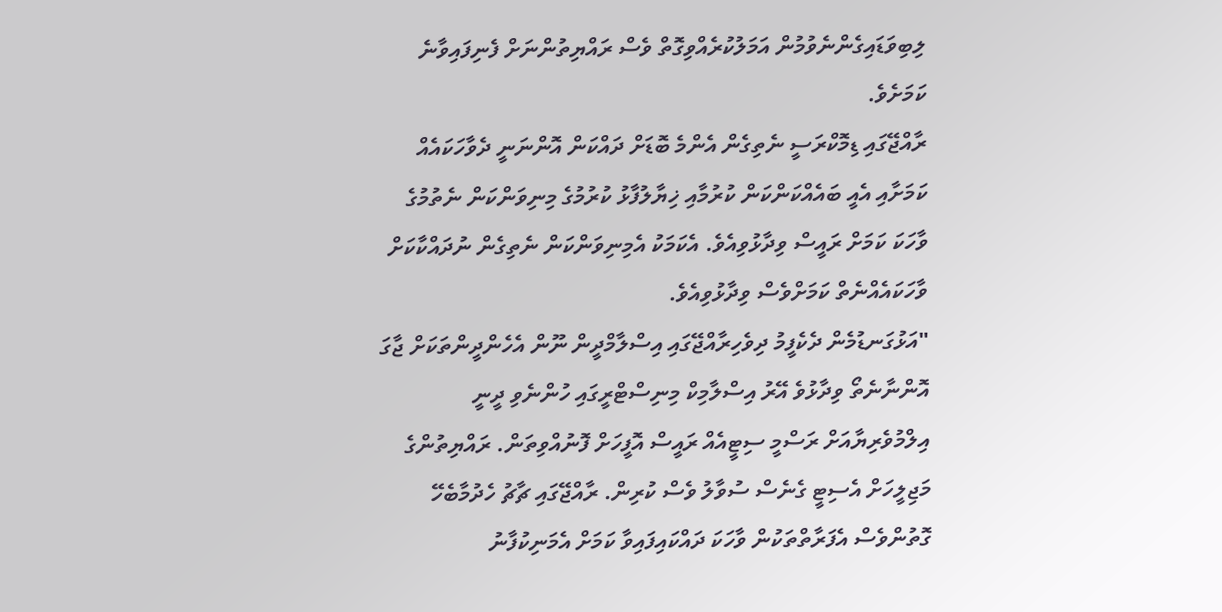ލިބިވަޑައިގެންނެވުމުން އަމަލުކުރެއްވިގޮތް ވެސް ރައްޔިތުންނަށް ފެނިފައިވާނެ ކަމަށެވެ.
ރާއްޖޭގައި ޑިމޮކްރަސީ ނެތިގެން އެންމެ ބޮޑަށް ދައްކަން އޮންނަނީ ދެވާހަކައެއް ކަމަށާއި އެއީ ބައެއްކަންކަން ކުރުމާއި ޚިޔާލުފާޅު ކުރުމުގެ މިނިވަންކަން ނެތުމުގެ ވާހަކަ ކަމަށް ރައީސް ވިދާޅުވިއެވެ. އެކަމަކު އެމިނިވަންކަން ނެތިގެން ނުދައްކާކަށް ވާހަކައެއްނެތް ކަމަށްވެސް ވިދާޅުވިއެވެ.
"އަޅުގަނޑުމެން ދެކެފީމު ދިވެހިރާއްޖޭގައި އިސްލާމްދީން ނޫން އެހެންދީންތަކަށް ޖާގަ އޮންނާނެތޯ ވިދާޅުވެ އޭރު އިސްލާމިކް މިނިސްޓްރީގައި ހުންނެވި ދީނީ އިލްމުވެރިޔާއަށް ރަސްމީ ސިޓީއެއް ރައީސް އޮފީހަށް ފޮނުއްވިތަން. ރައްޔިތުންގެ މަޖިލީހަށް އެސިޓީ ގެނެސް ސުވާލު ވެސް ކުރިން. ރާއްޖޭގައި ޗާޗު ހެދުމާބެހޭ ގޮތުންވެސް އެފަރާތްތަކުން ވާހަކަ ދައްކައިފައިވާ ކަމަށް އެމަނިކުފާނު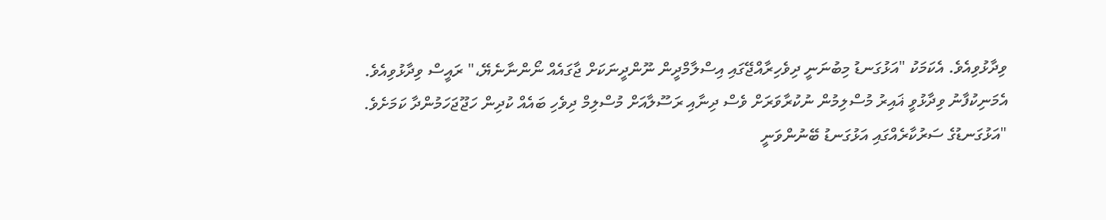ވިދާޅުވިއެވެ. އެކަމަކު "އަޅުގަނޑު މިބުނަނީ ދިވެހިރާއްޖޭގައި އިސްލާމްދީން ނޫންދީނަކަށް ޖާގައެއް ނޯންނާނެޔޭ،" ރައީސް ވިދާޅުވިއެވެ.
އެމަނިކުފާނު ވިދާޅުވީ ޣައިރު މުސްލިމުން ނުކުރާވަރަށް ވެސް ދިނާއި ރަސޫލާއަށް މުސްލިމް ދިވެހި ބައެއް ކުދިން ހަޖޫޖަހަމުންދާ ކަމަށެވެ.
"އަޅުގަނޑުގެ ސަރުކާރެއްގައި އަޅުގަނޑު ބޭނުންވަނީ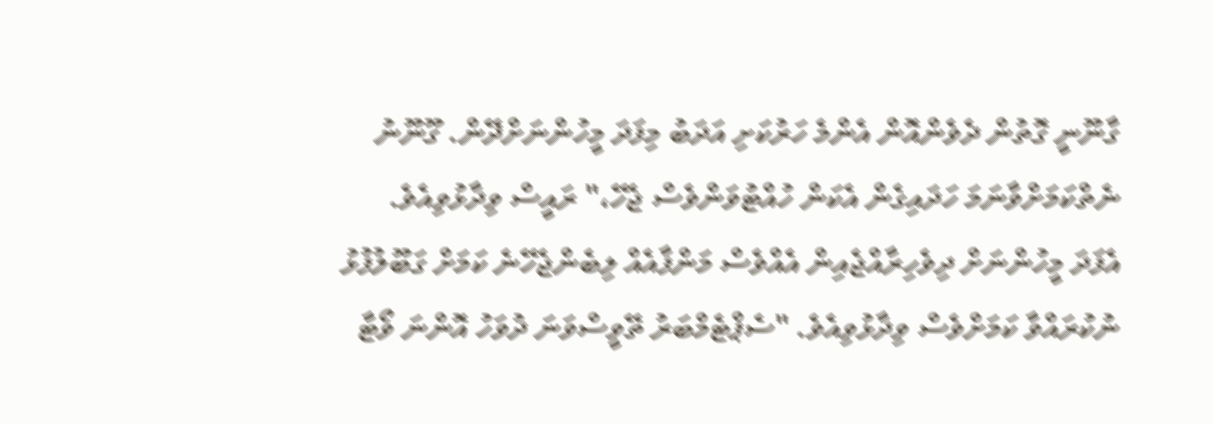ގާނޫނީ ގޮތުން ދެވެންއޮން އެންމެ ހަރުކަށި އަދަބު މިފަދަ މީހުންނަށްދޭން. ގޫނޫނު ނެތްކަމަށްވާނަމަ ހަދައިގެން އެކަން ހުއްޓުވަންވެސް ޖެހޭ،" ރައީސް ވިދާޅުވިއެވެ. އެފަދަ މީހުންނަށް ދިވެހިރާއްޖެއިން އެއްވެސް މަންފާއެއް ލިބެންޖެހޭނެ ކަމަށް ގަބޫލުފުޅު ނުކުރައްވާ ކަމަށްވެސް ވިދާޅުވިއެވެ. "ސެޕްޓެމްބަރު ތޭވީސްވަނަ ދުވަހު އޮންނަ ވޯޓާ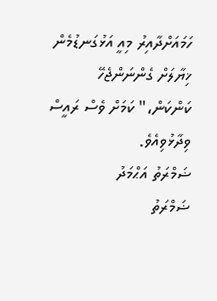ހަމައަށްދާއިރު މިއީ އަޅުގަނޑުމެން ޚިޔާލަށް ގެންނަންޖެހޭ ކަންކަން،" ކަމަށް ވެސް ރައީސް ވިދާޅުވިއެވެ.
ޟަމްރަތު އަޙްމަދު
ޟަމްރަތު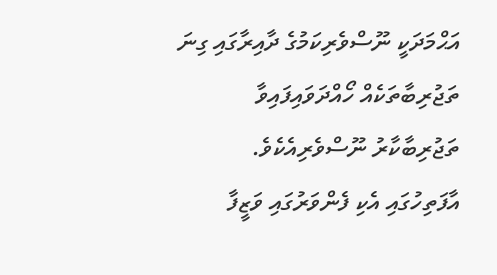އަޙްމަދަކީ ނޫސްވެރިކަމުގެ ދާއިރާގައި ގިނަ ތަޖުރިބާތަކެއް ހޯއްދަވައިފައިވާ ތަޖުރިބާކާރު ނޫސްވެރިއެކެވެ. އާފަތިހުގައި އެކި ފެންވަރުގައި ވަޒީފާ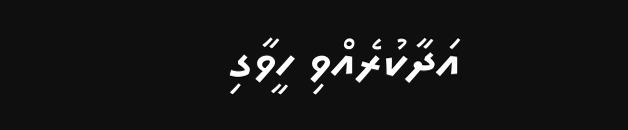އަދާކުރެއްވި ހީވާގި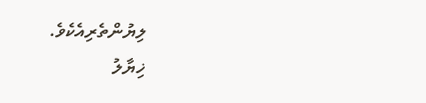ލިޔުންތެރިއެކެވެ.
ޚިޔާލު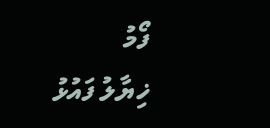ފޯމު
ޚިޔާލު ފައުޅު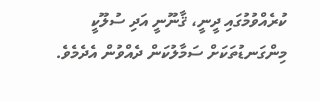ކުރެއްވުމުގައި ދީނީ، ޤާނޫނީ އަދި ސުލޫކީ މިންގަނޑުތަކަށް ސަމާލުކަން ދެއްވުން އެދެމެވެ.